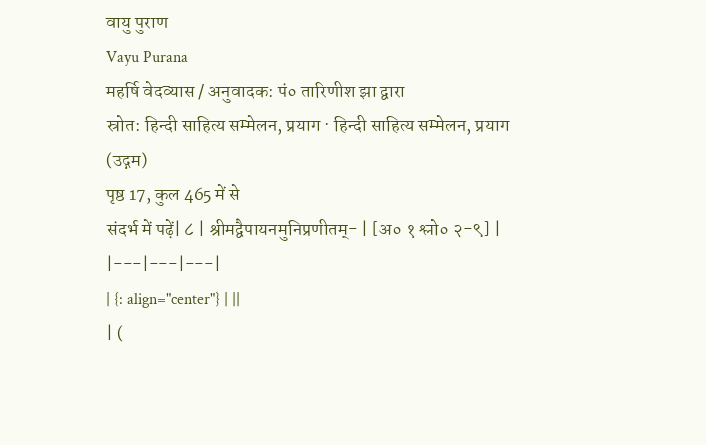वायु पुराण
Vayu Purana
महर्षि वेदव्यास / अनुवादक: पं० तारिणीश झा द्वारा
स्रोत: हिन्दी साहित्य सम्मेलन, प्रयाग · हिन्दी साहित्य सम्मेलन, प्रयाग (उद्गम)
पृष्ठ 17, कुल 465 में से
संदर्भ में पढ़ें| ८ | श्रीमद्वैपायनमुनिप्रणीतम्- | [अ० १ श्लो० २-९] |
|---|---|---|
| {: align="center"} | ||
| (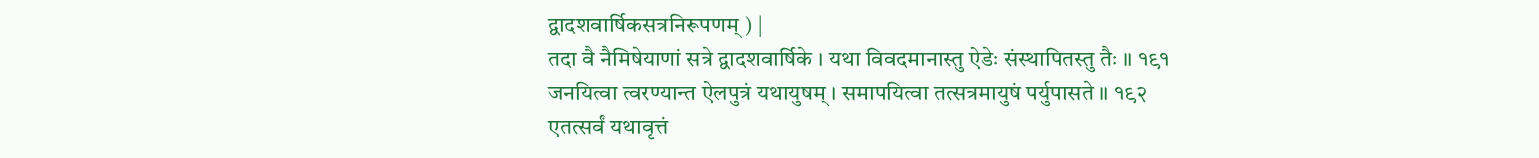द्वादशवार्षिकसत्रनिरूपणम् ) |
तदा वै नैमिषेयाणां सत्रे द्वादशवार्षिके । यथा विवदमानास्तु ऐडेः संस्थापितस्तु तैः ॥ १९१
जनयित्वा त्वरण्यान्त ऐलपुत्रं यथायुषम् । समापयित्वा तत्सत्रमायुषं पर्युपासते ॥ १९२
एतत्सर्वं यथावृत्तं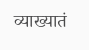व्याख्यातं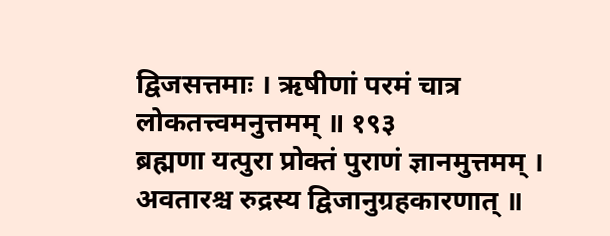द्विजसत्तमाः । ऋषीणां परमं चात्र लोकतत्त्वमनुत्तमम् ॥ १९३
ब्रह्मणा यत्पुरा प्रोक्तं पुराणं ज्ञानमुत्तमम् । अवतारश्च रुद्रस्य द्विजानुग्रहकारणात् ॥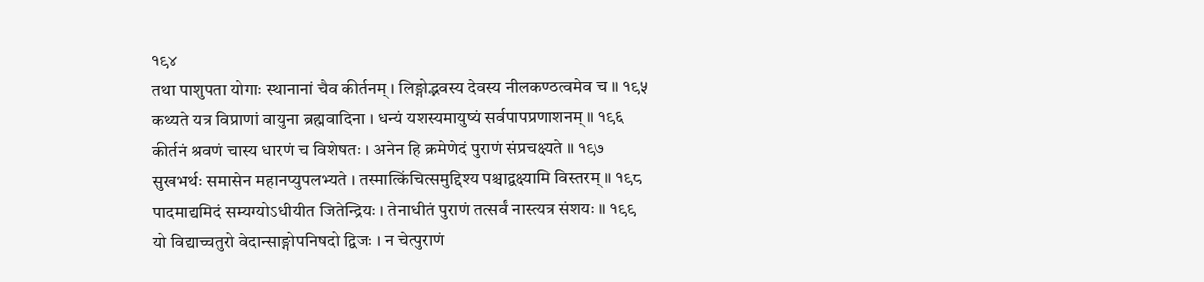१९४
तथा पाशुपता योगाः स्थानानां चैव कीर्तनम् । लिङ्गोद्भवस्य देवस्य नीलकण्ठत्वमेव च ॥ १९५
कथ्यते यत्र विप्राणां वायुना ब्रह्मवादिना । धन्यं यशस्यमायुष्यं सर्वपापप्रणाशनम् ॥ १९६
कीर्तनं श्रवणं चास्य धारणं च विशेषतः । अनेन हि क्रमेणेदं पुराणं संप्रचक्ष्यते ॥ १९७
सुखभर्थः समासेन महानप्युपलभ्यते । तस्मात्किंचित्समुद्दिश्य पश्चाद्वक्ष्यामि विस्तरम् ॥ १९८
पादमाद्यमिदं सम्यग्योऽधीयीत जितेन्द्रियः । तेनाधीतं पुराणं तत्सर्वं नास्त्यत्र संशयः ॥ १९९
यो विद्याच्चतुरो वेदान्साङ्गोपनिषदो द्विजः । न चेत्पुराणं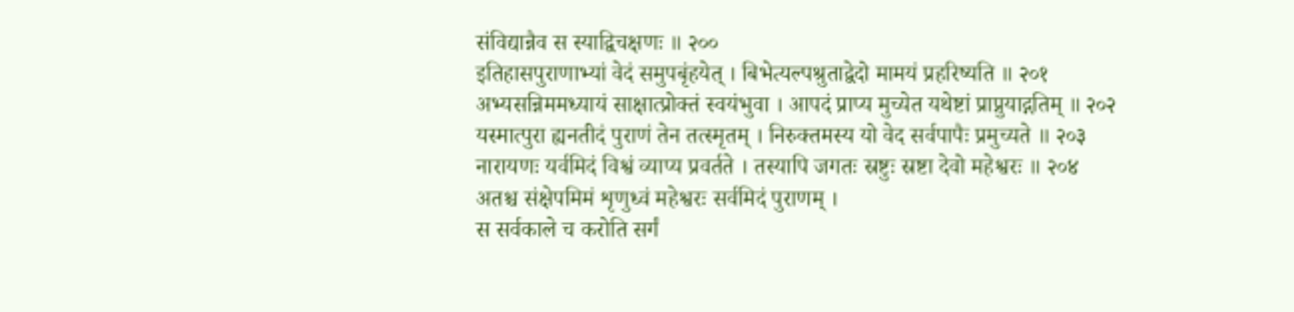संविद्यान्नैव स स्याद्विचक्षणः ॥ २००
इतिहासपुराणाभ्यां वेदं समुपबृंहयेत् । बिभेत्यल्पश्रुताद्वेदो मामयं प्रहरिष्यति ॥ २०१
अभ्यसन्निममध्यायं साक्षात्प्रोक्तं स्वयंभुवा । आपदं प्राप्य मुच्येत यथेष्टां प्राप्नुयाद्गतिम् ॥ २०२
यस्मात्पुरा ह्यनतीदं पुराणं तेन तत्स्मृतम् । निरुक्तमस्य यो वेद सर्वपापैः प्रमुच्यते ॥ २०३
नारायणः यर्वमिदं विश्वं व्याप्य प्रवर्तते । तस्यापि जगतः स्रष्टुः स्रष्टा देवो महेश्वरः ॥ २०४
अतश्च संक्षेपमिमं शृणुध्वं महेश्वरः सर्वमिदं पुराणम् ।
स सर्वकाले च करोति सर्गं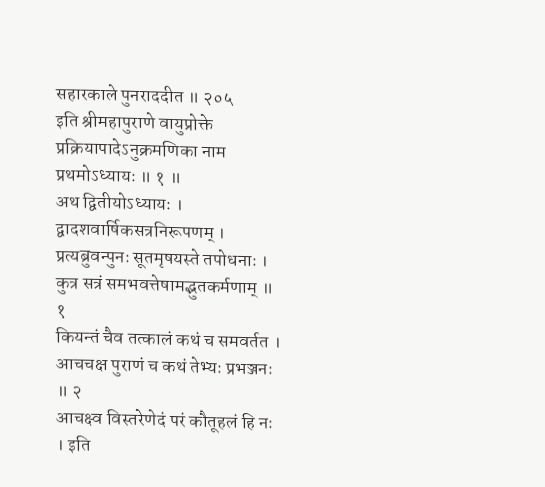सहारकाले पुनराददीत ॥ २०५
इति श्रीमहापुराणे वायुप्रोक्ते प्रक्रियापादेऽनुक्रमणिका नाम प्रथमोऽध्यायः ॥ १ ॥
अथ द्वितीयोऽध्यायः ।
द्वादशवार्षिकसत्रनिरूपणम् ।
प्रत्यब्रुवन्पुनः सूतमृषयस्ते तपोधनाः । कुत्र सत्रं समभवत्तेषामद्भुतकर्मणाम् ॥ १
कियन्तं चैव तत्कालं कथं च समवर्तत । आचचक्ष पुराणं च कथं तेभ्यः प्रभञ्जनः ॥ २
आचक्ष्व विस्तरेणेदं परं कौतूहलं हि नः । इति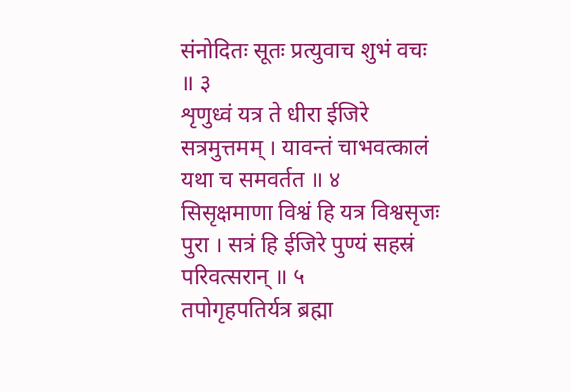संनोदितः सूतः प्रत्युवाच शुभं वचः ॥ ३
शृणुध्वं यत्र ते धीरा ईजिरे सत्रमुत्तमम् । यावन्तं चाभवत्कालं यथा च समवर्तत ॥ ४
सिसृक्षमाणा विश्वं हि यत्र विश्वसृजः पुरा । सत्रं हि ईजिरे पुण्यं सहस्रं परिवत्सरान् ॥ ५
तपोगृहपतिर्यत्र ब्रह्मा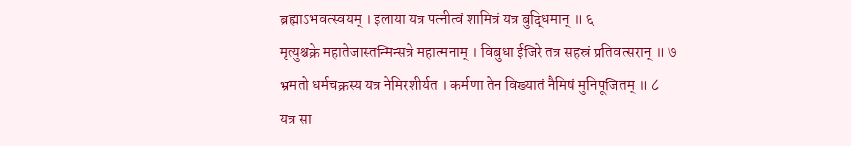ब्रह्माऽभवत्स्वयम् । इलाया यत्र पत्नीत्वं शामित्रं यत्र बुद्धिमान् ॥ ६
मृत्युश्चक्रे महातेजास्तन्मिन्सत्रे महात्मनाम् । विबुधा ईजिरे तत्र सहस्रं प्रतिवत्सरान् ॥ ७
भ्रमतो धर्मचक्रस्य यत्र नेमिरशीर्यत । कर्मणा तेन विख्यातं नैमिषं मुनिपूजितम् ॥ ८
यत्र सा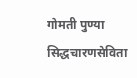गोमती पुण्या सिद्धचारणसेविता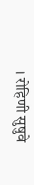। रोहिणी सुषुवे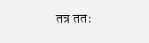तत्र ततः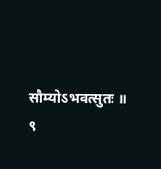सौम्योऽभवत्सुतः ॥ ९